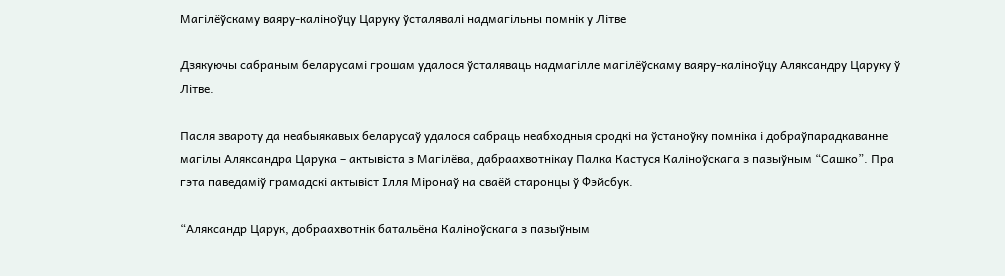Магілёўскаму ваяру-каліноўцу Царуку ўсталявалі надмагільны помнік у Літве

Дзякуючы сабраным беларусамі грошам удалося ўсталяваць надмагілле магілёўскаму ваяру-каліноўцу Аляксандру Царуку ў Літве.

Пасля звароту да неабыякавых беларусаў удалося сабраць неабходныя сродкі на ўстаноўку помніка і добраўпарадкаванне магілы Аляксандра Царука – актывіста з Магілёва, дабраахвотнікау Палка Кастуся Каліноўскага з пазыўным “Сашко”. Пра гэта паведаміў грамадскі актывіст Ілля Міронаў на сваёй старонцы ў Фэйсбук.

“Аляксандр Царук, добраахвотнік батальёна Каліноўскага з пазыўным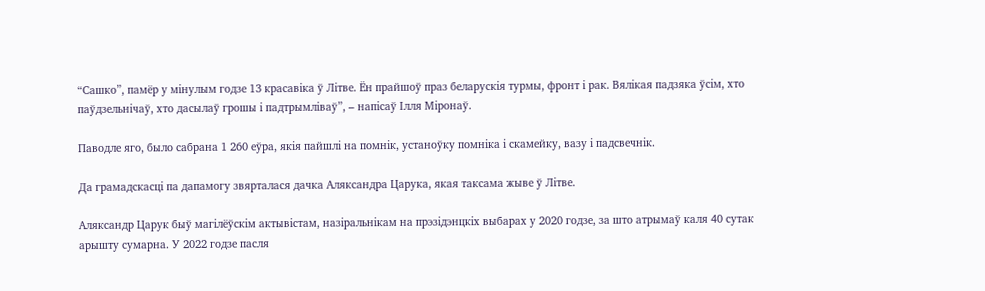“Сашко”, памёр у мінулым годзе 13 красавіка ў Літве. Ён прайшоў праз беларускія турмы, фронт і рак. Вялікая падзяка ўсім, хто паўдзельнічаў, хто дасылаў грошы і падтрымліваў”, – напісаў Ілля Міронаў.

Паводле яго, было сабрана 1 260 еўра, якія пайшлі на помнік, устаноўку помніка і скамейку, вазу і падсвечнік.

Да грамадскасці па дапамогу звярталася дачка Аляксандра Царука, якая таксама жыве ў Літве.

Аляксандр Царук быў магілёўскім актывістам, назіральнікам на прэзідэнцкіх выбарах у 2020 годзе, за што атрымаў каля 40 сутак арышту сумарна. У 2022 годзе пасля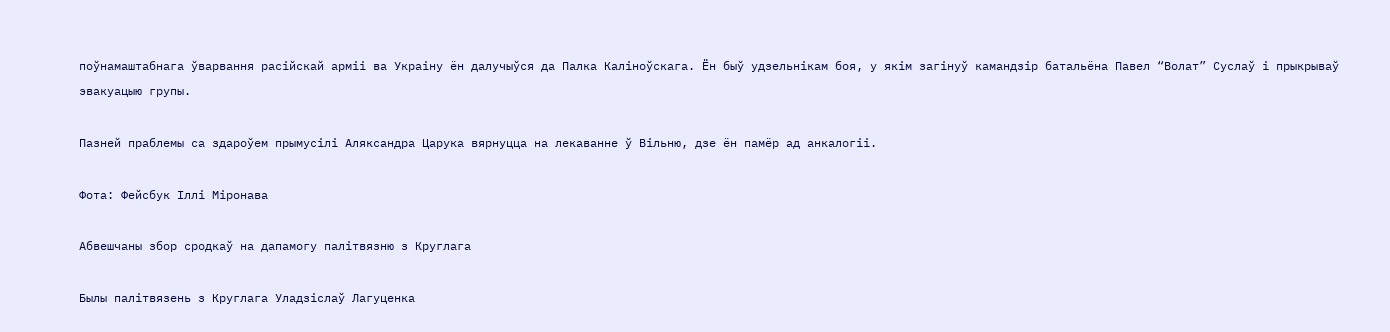поўнамаштабнага ўварвання расійскай арміі ва Украіну ён далучыўся да Палка Каліноўскага. Ён быў удзельнікам боя, у якім загінуў камандзір батальёна Павел “Волат” Суслаў і прыкрываў эвакуацыю групы.

Пазней праблемы са здароўем прымусілі Аляксандра Царука вярнуцца на лекаванне ў Вільню, дзе ён памёр ад анкалогіі.

Фота: Фейсбук Іллі Міронава

Абвешчаны збор сродкаў на дапамогу палітвязню з Круглага

Былы палітвязень з Круглага Уладзіслаў Лагуценка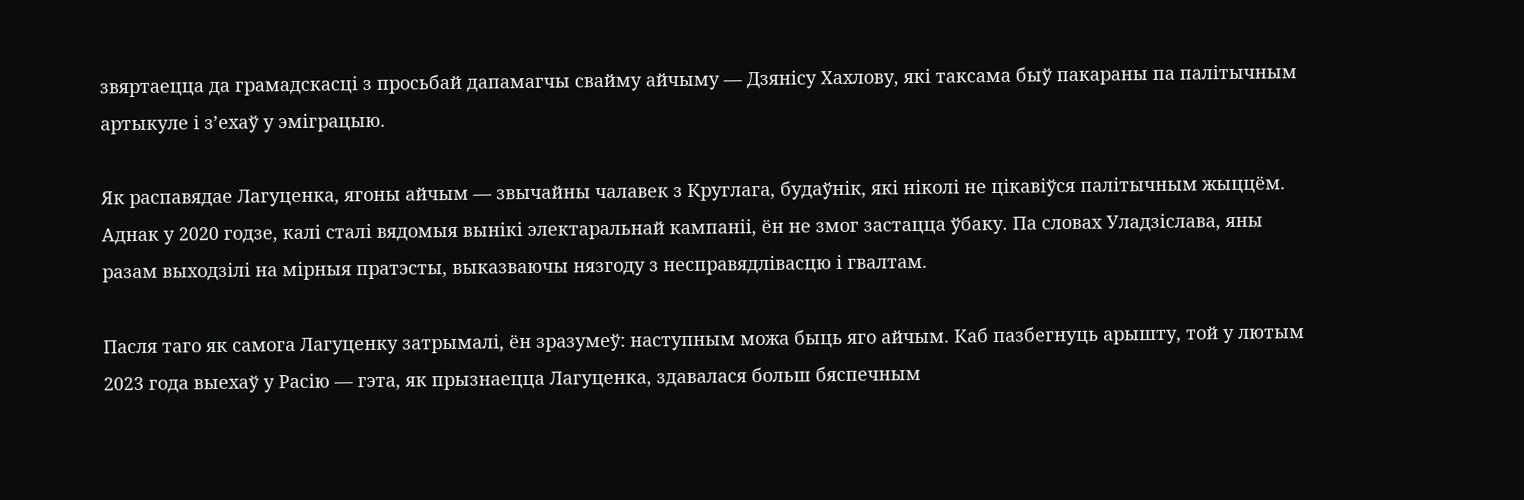звяртаецца да грамадскасці з просьбай дапамагчы свайму айчыму — Дзянісу Хахлову, які таксама быў пакараны па палітычным артыкуле і з’ехаў у эміграцыю.

Як распавядае Лагуценка, ягоны айчым — звычайны чалавек з Круглага, будаўнік, які ніколі не цікавіўся палітычным жыццём. Аднак у 2020 годзе, калі сталі вядомыя вынікі электаральнай кампаніі, ён не змог застацца ўбаку. Па словах Уладзіслава, яны разам выходзілі на мірныя пратэсты, выказваючы нязгоду з несправядлівасцю і гвалтам.

Пасля таго як самога Лагуценку затрымалі, ён зразумеў: наступным можа быць яго айчым. Каб пазбегнуць арышту, той у лютым 2023 года выехаў у Расію — гэта, як прызнаецца Лагуценка, здавалася больш бяспечным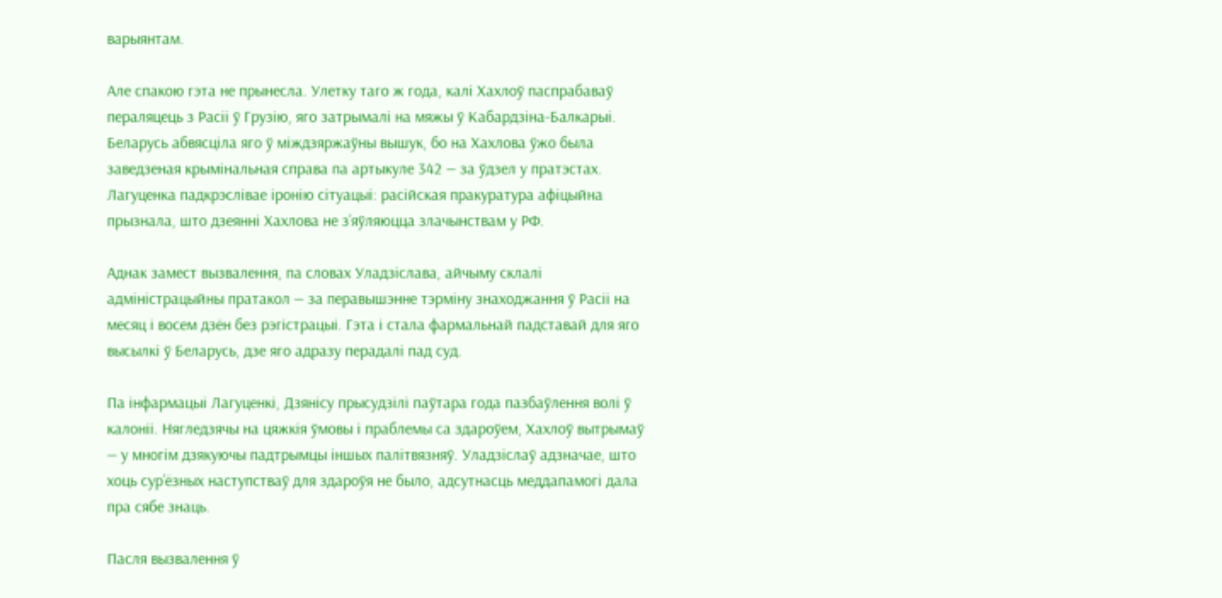варыянтам.

Але спакою гэта не прынесла. Улетку таго ж года, калі Хахлоў паспрабаваў пераляцець з Расіі ў Грузію, яго затрымалі на мяжы ў Кабардзіна-Балкарыі. Беларусь абвясціла яго ў міждзяржаўны вышук, бо на Хахлова ўжо была заведзеная крымінальная справа па артыкуле 342 — за ўдзел у пратэстах. Лагуценка падкрэслівае іронію сітуацыі: расійская пракуратура афіцыйна прызнала, што дзеянні Хахлова не з’яўляюцца злачынствам у РФ.

Аднак замест вызвалення, па словах Уладзіслава, айчыму склалі адміністрацыйны пратакол — за перавышэнне тэрміну знаходжання ў Расіі на месяц і восем дзён без рэгістрацыі. Гэта і стала фармальнай падставай для яго высылкі ў Беларусь, дзе яго адразу перадалі пад суд.

Па інфармацыі Лагуценкі, Дзянісу прысудзілі паўтара года пазбаўлення волі ў калоніі. Нягледзячы на цяжкія ўмовы і праблемы са здароўем, Хахлоў вытрымаў — у многім дзякуючы падтрымцы іншых палітвязняў. Уладзіслаў адзначае, што хоць сур’ёзных наступстваў для здароўя не было, адсутнасць меддапамогі дала пра сябе знаць.

Пасля вызвалення ў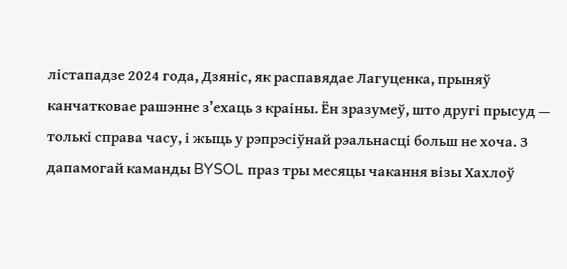лістападзе 2024 года, Дзяніс, як распавядае Лагуценка, прыняў канчатковае рашэнне з’ехаць з краіны. Ён зразумеў, што другі прысуд — толькі справа часу, і жыць у рэпрэсіўнай рэальнасці больш не хоча. З дапамогай каманды BYSOL праз тры месяцы чакання візы Хахлоў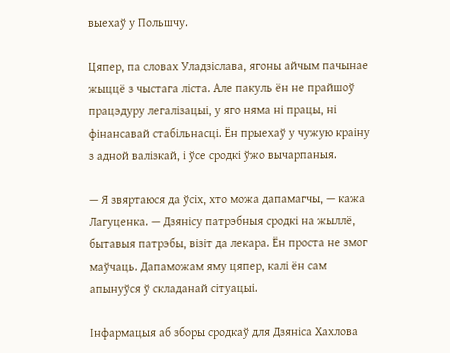выехаў у Польшчу.

Цяпер, па словах Уладзіслава, ягоны айчым пачынае жыццё з чыстага ліста. Але пакуль ён не прайшоў працэдуру легалізацыі, у яго няма ні працы, ні фінансавай стабільнасці. Ён прыехаў у чужую краіну з адной валізкай, і ўсе сродкі ўжо вычарпаныя.

— Я звяртаюся да ўсіх, хто можа дапамагчы, — кажа Лагуценка. — Дзянісу патрэбныя сродкі на жыллё, бытавыя патрэбы, візіт да лекара. Ён проста не змог маўчаць. Дапаможам яму цяпер, калі ён сам апынуўся ў складанай сітуацыі.

Інфармацыя аб зборы сродкаў для Дзяніса Хахлова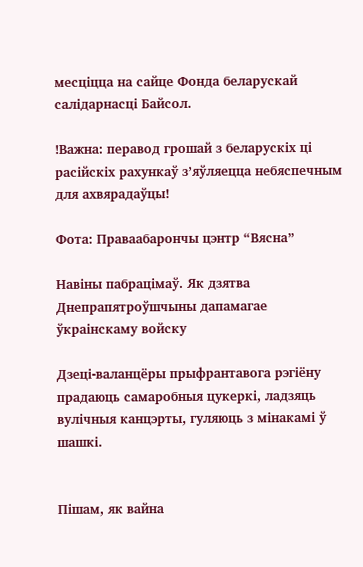месціцца на сайце Фонда беларускай салідарнасці Байсол.

!Важна: перавод грошай з беларускіх ці расійскіх рахункаў з’яўляецца небяспечным для ахвярадаўцы!

Фота: Праваабарончы цэнтр “Вясна”

Навіны пабрацімаў. Як дзятва Днепрапятроўшчыны дапамагае ўкраінскаму войску

Дзеці-валанцёры прыфрантавога рэгіёну прадаюць самаробныя цукеркі, ладзяць вулічныя канцэрты, гуляюць з мінакамі ў шашкі.


Пішам, як вайна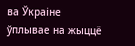ва Ўкраіне ўплывае на жыццё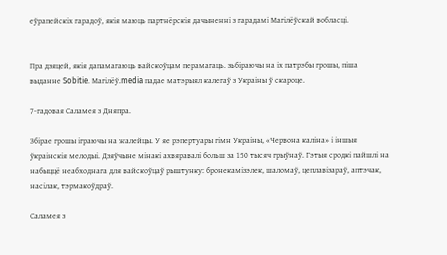еўрапейскіх гарадоў, якія маюць партнёрскія дачыненні з гарадамі Магілёўскай вобласці.


Пра дзяцей, якія дапамагаюць вайскоўцам перамагаць. зьбіраючы на іх патрэбы грошы, піша выданне Sobitie. Магілёў.media падае матэрыял калегаў з Украіны ў скароце.

7-гадовая Саламея з Дняпра.

Збірае грошы іграючы на жалейцы. У яе рэпертуары гімн Украіны, «Червона каліна» і іншыя ўкраінскія мелодыі. Дзяўчыне мінакі ахвяравалі больш за 150 тысяч грыўнаў. Гэтыя сродкі пайшлі на набыццё неабходнага для вайскоўцаў рыштунку: бронекамізэлек, шаломаў, цеплавізараў, аптэчак, насілак, тэрмакоўдраў.

Саламея з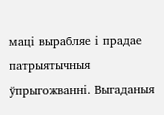маці вырабляе і прадае патрыятычныя ўпрыгожванні. Выгаданыя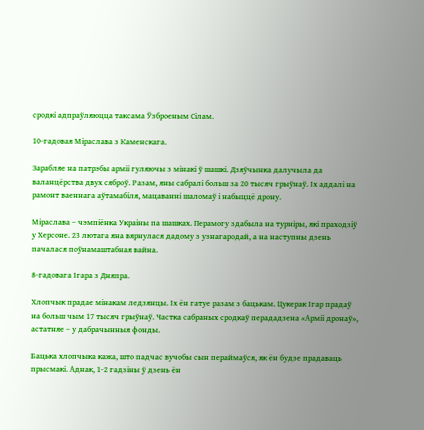сродкі адпраўляюцца таксама Ўзброеным Сілам.

10-гадовая Міраслава з Каменскага.

Зарабляе на патрэбы арміі гуляючы з мінакі ў шашкі. Дзяўчынка далучыла да валанцёрства двух сяброў. Разам, яны сабралі больш за 20 тысяч грыўнаў. Іх аддалі на рамонт ваеннага аўтамабіля, мацаванні шаломаў і набыццё дрону.

Міраслава – чэмпіёнка Украіны па шашках. Перамогу здабыла на турніры, які праходзіў у Херсоне. 23 лютага яна вярнулася дадому з узнагародай, а на наступны дзень пачалася поўнамаштабная вайна.

8-гадовага Ігара з Дняпра.

Хлопчык прадае мінакам ледзянцы. Іх ён гатуе разам з бацькам. Цукерак Ігар прадаў на больш чым 17 тысяч грыўнаў. Частка сабраных сродкаў перададзена «Арміі дронаў», астатняе – у дабрачынныя фонды.

Бацька хлопчыка кажа, што падчас вучобы сын пераймаўся, як ён будзе прадаваць прысмакі. Аднак, 1-2 гадзіны ў дзень ён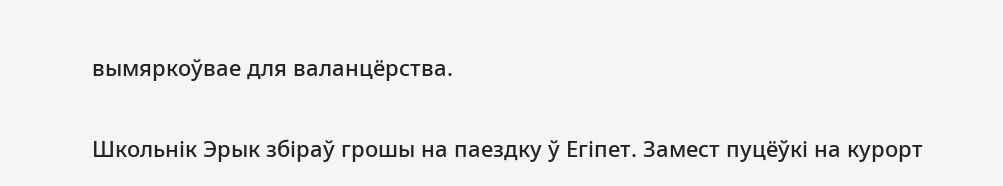вымяркоўвае для валанцёрства.

Школьнік Эрык збіраў грошы на паездку ў Егіпет. Замест пуцёўкі на курорт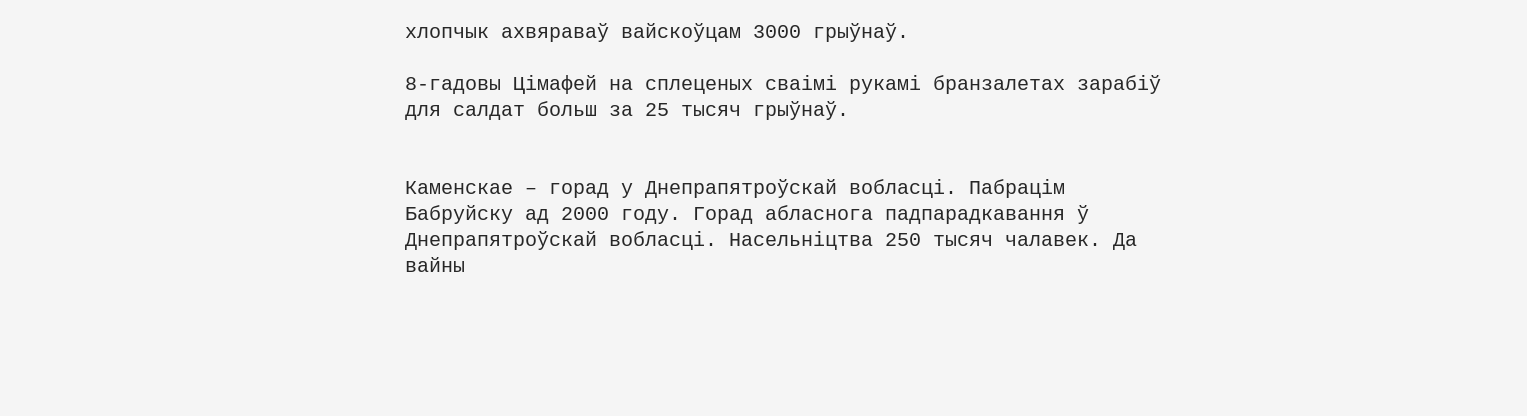хлопчык ахвяраваў вайскоўцам 3000 грыўнаў.

8-гадовы Цімафей на сплеценых сваімі рукамі бранзалетах зарабіў для салдат больш за 25 тысяч грыўнаў.


Каменскае – горад у Днепрапятроўскай вобласці. Пабрацім Бабруйску ад 2000 году. Горад абласнога падпарадкавання ў Днепрапятроўскай вобласці. Насельніцтва 250 тысяч чалавек. Да вайны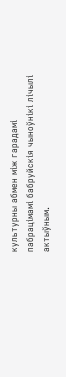культурны абмен між гарадамі пабрацімамі бабруйскія чыноўнікі лічылі актыўным.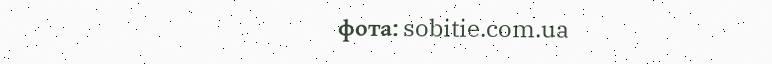фота: sobitie.com.ua